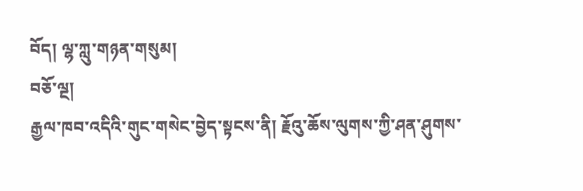བོད། ལྷ་ཀླུ་གཉན་གསུམ།
བཅོ་ལྔ།
རྒྱལ་ཁབ་འདིའི་གུང་གསེང་བྱེད་སྟངས་ནི། རྗོའུ་ཆོས་ལུགས་ཀྱི་ཤན་ཤུགས་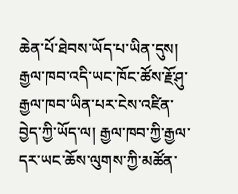ཆེན་པོ་ཐེབས་ཡོད་པ་ཡིན་དུས། རྒྱལ་ཁབ་འདི་ཡང་ཁོང་ཚོས་རྗོ་ཤུ་རྒྱལ་ཁབ་ཡིན་པར་ངེས་འཛིན་བྱེད་ཀྱི་ཡོད་ལ། རྒྱལ་ཁབ་ཀྱི་རྒྱལ་དར་ཡང་ཆོས་ལུགས་ཀྱི་མཚོན་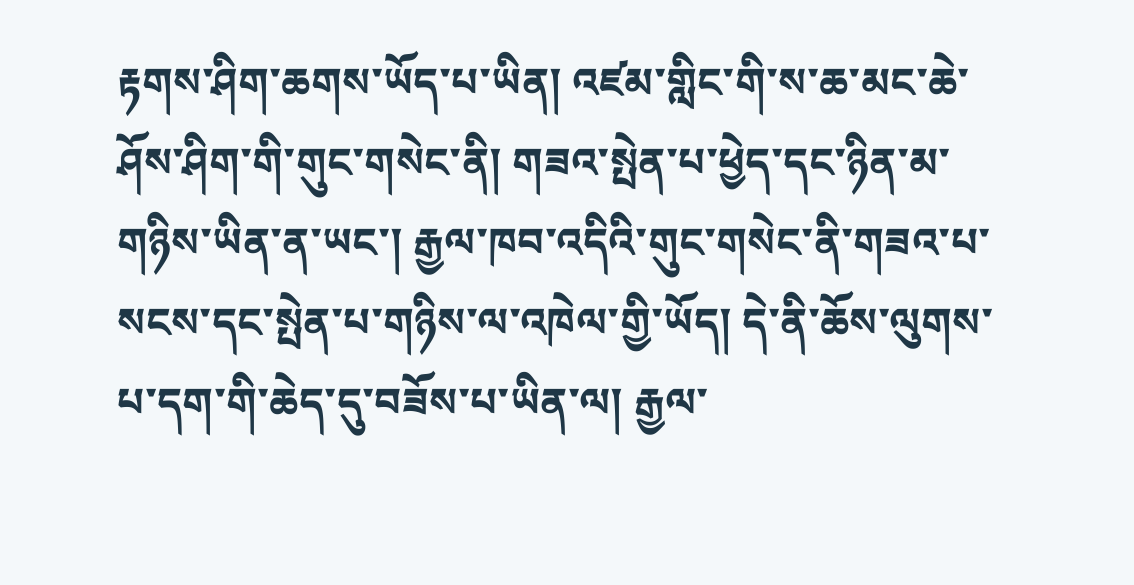རྟགས་ཤིག་ཆགས་ཡོད་པ་ཡིན། འཛམ་གླིང་གི་ས་ཆ་མང་ཆེ་ཤོས་ཤིག་གི་གུང་གསེང་ནི། གཟའ་སྤེན་པ་ཕྱེད་དང་ཉིན་མ་གཉིས་ཡིན་ན་ཡང་། རྒྱལ་ཁབ་འདིའི་གུང་གསེང་ནི་གཟའ་པ་སངས་དང་སྤེན་པ་གཉིས་ལ་འཁེལ་གྱི་ཡོད། དེ་ནི་ཆོས་ལུགས་པ་དག་གི་ཆེད་དུ་བཟོས་པ་ཡིན་ལ། རྒྱལ་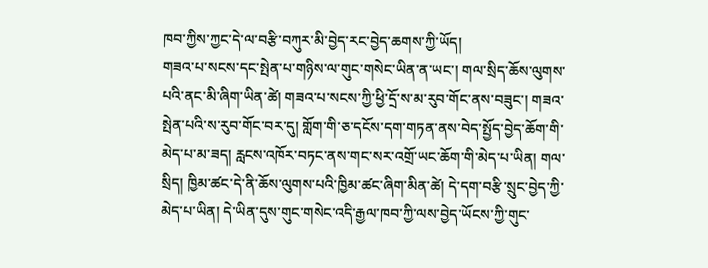ཁབ་ཀྱིས་ཀྱང་དེ་ལ་བརྩི་བཀུར་མི་བྱེད་རང་བྱེད་ཆགས་ཀྱི་ཡོད།
གཟའ་པ་སངས་དང་སྤེན་པ་གཉིས་ལ་གུང་གསེང་ཡིན་ན་ཡང་། གལ་སྲིད་ཆོས་ལུགས་པའི་ནང་མི་ཞིག་ཡིན་ཚེ། གཟའ་པ་སངས་ཀྱི་ཕྱི་དྲོ་ས་མ་རུབ་གོང་ནས་བཟུང་། གཟའ་སྤེན་པའི་ས་རུབ་གོང་བར་དུ། གློག་གི་ཅ་དངོས་དག་གཏན་ནས་བེད་སྤྱོད་བྱེད་ཆོག་གི་མེད་པ་མ་ཟད། རླངས་འཁོར་བཏང་ནས་གང་སར་འགྲོ་ཡང་ཆོག་གི་མེད་པ་ཡིན། གལ་སྲིད། ཁྱིམ་ཚང་དེ་ནི་ཆོས་ལུགས་པའི་ཁྱིམ་ཚང་ཞིག་མིན་ཚེ། དེ་དག་བརྩི་སྲུང་བྱེད་ཀྱི་མེད་པ་ཡིན། དེ་ཡིན་དུས་གུང་གསེང་འདི་རྒྱལ་ཁབ་ཀྱི་ལས་བྱེད་ཡོངས་ཀྱི་གུང་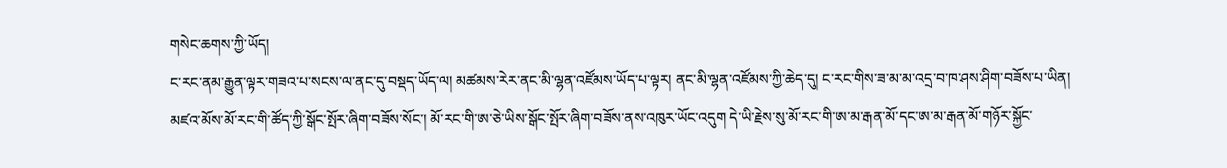གསེང་ཆགས་ཀྱི་ཡོད།
ང་རང་ནམ་རྒྱུན་ལྟར་གཟའ་པ་སངས་ལ་ནང་དུ་བསྡད་ཡོད་ལ། མཚམས་རེར་ནང་མི་ལྷན་འཛོམས་ཡོད་པ་ལྟར། ནང་མི་ལྷན་འཛོམས་ཀྱི་ཆེད་དུ། ང་རང་གིས་ཟ་མ་མ་འདྲ་བ་ཁ་ཤས་ཤིག་བཟོས་པ་ཡིན། མཛའ་མོས་མོ་རང་གི་ཚོད་ཀྱི་སྒོང་སྤོར་ཞིག་བཟོས་སོང་། མོ་རང་གི་ཨ་ཅེ་ཡིས་སྒོང་སྤོར་ཞིག་བཟོས་ནས་འཁུར་ཡོང་འདུག དེ་ཡི་རྗེས་སུ་མོ་རང་གི་ཨ་མ་རྒན་མོ་དང་ཨ་མ་རྒན་མོ་གཉོར་སྐྱོང་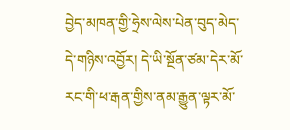བྱེད་མཁན་གྱི་ཧྲེས་ལེས་པེན་བུད་མེད་དེ་གཉིས་འབྱོར། དེ་ཡི་སྔོན་ཙམ་དེར་མོ་རང་གི་ཕ་རྒན་གྱིས་ནམ་རྒྱུན་ལྟར་མོ་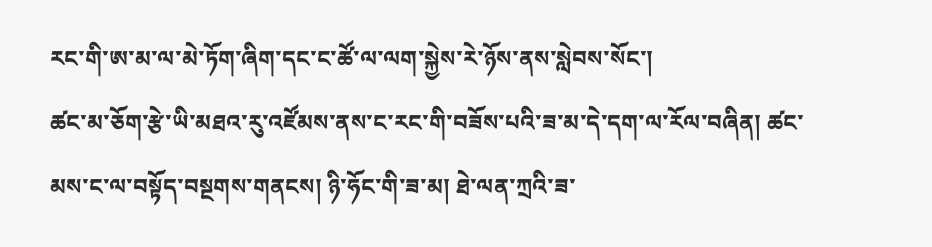རང་གི་ཨ་མ་ལ་མེ་ཏོག་ཞིག་དང་ང་ཚོ་ལ་ལག་སྐྱེས་རེ་ཉོས་ནས་སླེབས་སོང་།
ཚང་མ་ཅོག་རྩེ་ཡི་མཐའ་རུ་འཛོམས་ནས་ང་རང་གི་བཟོས་པའི་ཟ་མ་དེ་དག་ལ་རོལ་བཞིན། ཚང་མས་ང་ལ་བསྟོད་བསྔགས་གནངས། ཉི་ཧོང་གི་ཟ་མ། ཐེ་ལན་ཀྲའི་ཟ་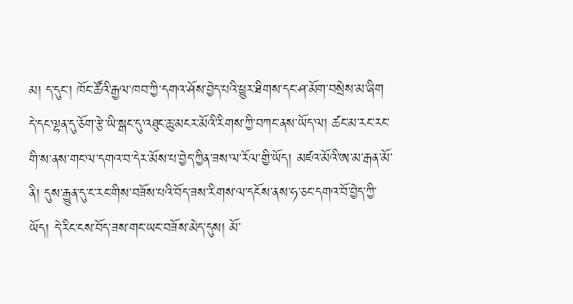མ། ད་དུང་། ཁོང་ཚོའི་རྒྱལ་ཁབ་ཀྱི་དགའ་ཤོས་བྱེད་པའི་ཕྱུར་ཐིགས་དང་ཤ་མོག་བསྲེས་མ་ཞིག དེ་དང་ལྷན་དུ་ཅོག་རྩེ་ཡི་སྒང་དུ་འཐུང་ཆུ་མངར་མོའི་རིགས་ཀྱི་བཀང་ནས་ཡོད་ལ། ཚང་མ་རང་རང་གི་ས་ནས་གང་ལ་དགའ་བ་དེར་མོས་པ་བྱེད་ཀྱིན་ཟས་ལ་རོལ་གྱི་ཡོད། མཛའ་མོའི་ཨ་མ་རྒན་མོ་ནི། དུས་རྒྱུན་དུ་ང་རང་གིས་བཟོས་པའི་བོད་ཟས་རིགས་ལ་དངོས་ནས་ཧ་ཅང་དགའ་བོ་བྱེད་ཀྱི་ཡོད། དེ་རིང་ངས་བོད་ཟས་གང་ཡང་བཟོས་མེད་དུས། མོ་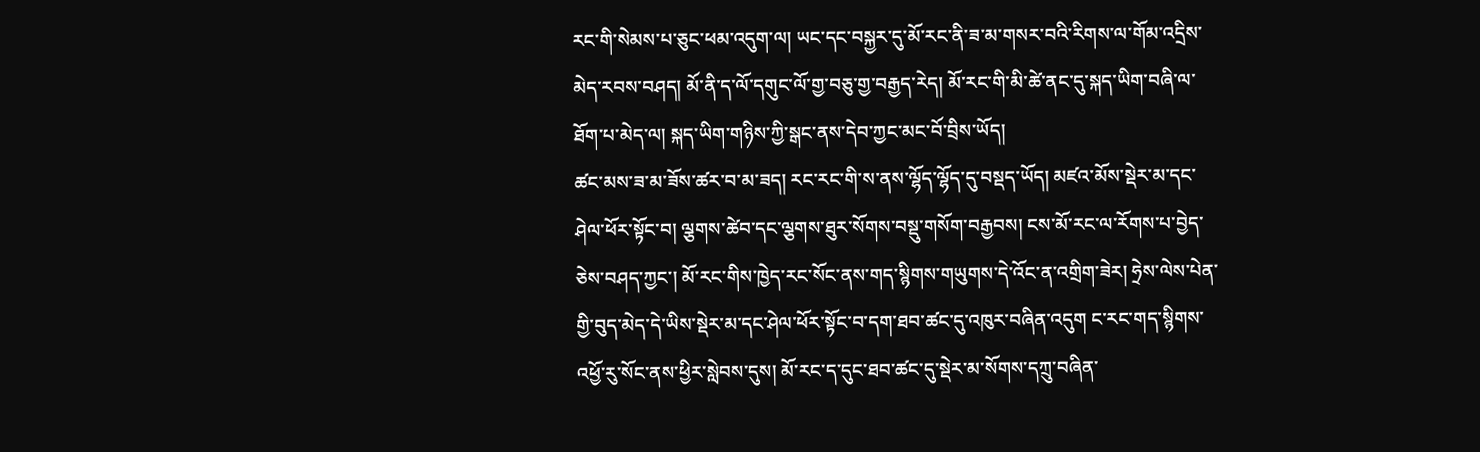རང་གི་སེམས་པ་ཅུང་ཕམ་འདུག་ལ། ཡང་དང་བསྐྱར་དུ་མོ་རང་ནི་ཟ་མ་གསར་བའི་རིགས་ལ་གོམ་འདྲིས་མེད་རབས་བཤད། མོ་ནི་ད་ལོ་དགུང་ལོ་གྱ་བཅུ་གྱ་བརྒྱད་རེད། མོ་རང་གི་མི་ཚེ་ནང་དུ་སྐད་ཡིག་བཞི་ལ་ཐོག་པ་མེད་ལ། སྐད་ཡིག་གཉིས་ཀྱི་སྒང་ནས་དེབ་ཀྱང་མང་བོ་བྲིས་ཡོད།
ཚང་མས་ཟ་མ་ཟོས་ཚར་བ་མ་ཟད། རང་རང་གི་ས་ནས་ལྷོད་ལྷོད་དུ་བསྡད་ཡོད། མཛའ་མོས་སྡེར་མ་དང་ཤེལ་ཕོར་སྟོང་བ། ལྕགས་ཚེབ་དང་ལྕགས་ཐུར་སོགས་བསྡུ་གསོག་བརྒྱབས། ངས་མོ་རང་ལ་རོགས་པ་བྱེད་ཅེས་བཤད་ཀྱང་། མོ་རང་གིས་ཁྱེད་རང་སོང་ནས་གད་སྙིགས་གཡུགས་དེ་འོང་ན་འགྲིག་ཟེར། ཧྲེས་ལེས་པེན་གྱི་བུད་མེད་དེ་ཡིས་སྡེར་མ་དང་ཤེལ་ཕོར་སྟོང་བ་དག་ཐབ་ཚང་དུ་འཁུར་བཞིན་འདུག ང་རང་གད་སྙིགས་འཕྱོ་རུ་སོང་ནས་ཕྱིར་སླེབས་དུས། མོ་རང་ད་དུང་ཐབ་ཚང་དུ་སྡེར་མ་སོགས་དཀྲུ་བཞིན་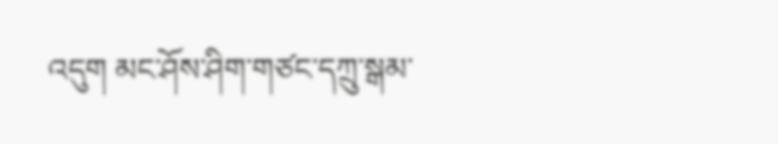འདུག མང་ཤོས་ཤིག་གཙང་དཀྲུ་སྒམ་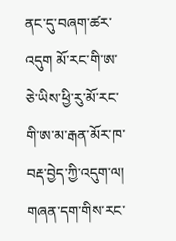ནང་དུ་བཞག་ཚར་འདུག མོ་རང་གི་ཨ་ཅེ་ཡིས་ཕྱི་རུ་མོ་རང་གི་ཨ་མ་རྒན་མོར་ཁ་བརྡ་བྱེད་ཀྱི་འདུག་ལ། གཞན་དག་གིས་རང་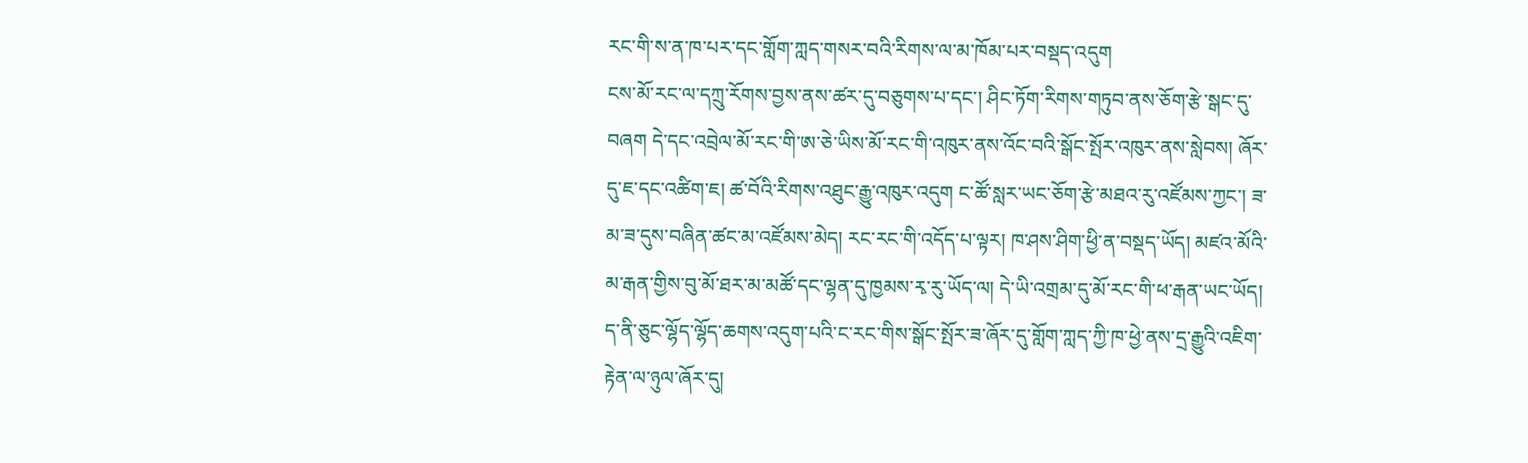རང་གི་ས་ན་ཁ་པར་དང་གློག་ཀླད་གསར་བའི་རིགས་ལ་མ་ཁོམ་པར་བསྡད་འདུག
ངས་མོ་རང་ལ་དཀྲུ་རོགས་བྱས་ནས་ཚར་དུ་བཅུགས་པ་དང་། ཤིང་ཏོག་རིགས་གཏུབ་ནས་ཅོག་རྩེ་སྒང་དུ་བཞག དེ་དང་འབྲེལ་མོ་རང་གི་ཨ་ཅེ་ཡིས་མོ་རང་གི་འཁུར་ནས་འོང་བའི་སྒོང་སྤོར་འཁུར་ནས་སླེབས། ཞོར་དུ་ཇ་དང་འཚིག་ཇ། ཚ་བོའི་རིགས་འཐུང་རྒྱུ་འཁུར་འདུག ང་ཚོ་སླར་ཡང་ཅོག་རྩེ་མཐའ་རུ་འཛོམས་ཀྱང་། ཟ་མ་ཟ་དུས་བཞིན་ཚང་མ་འཛོམས་མེད། རང་རང་གི་འདོད་པ་ལྟར། ཁ་ཤས་ཤིག་ཕྱི་ན་བསྡད་ཡོད། མཛའ་མོའི་མ་རྒན་གྱིས་བུ་མོ་ཐར་མ་མཚོ་དང་ལྷན་དུ་ཁྱམས་རྭ་རུ་ཡོད་ལ། དེ་ཡི་འགྲམ་དུ་མོ་རང་གི་ཕ་རྒན་ཡང་ཡོད།
ད་ནི་ཅུང་ལྷོད་ལྷོད་ཆགས་འདུག་པའི་ང་རང་གིས་སྒོང་སྤོར་ཟ་ཞོར་དུ་གློག་ཀླད་ཀྱི་ཁ་ཕྱེ་ནས་དྲ་རྒྱུའི་འཇིག་རྟེན་ལ་ཉུལ་ཞོར་དུ།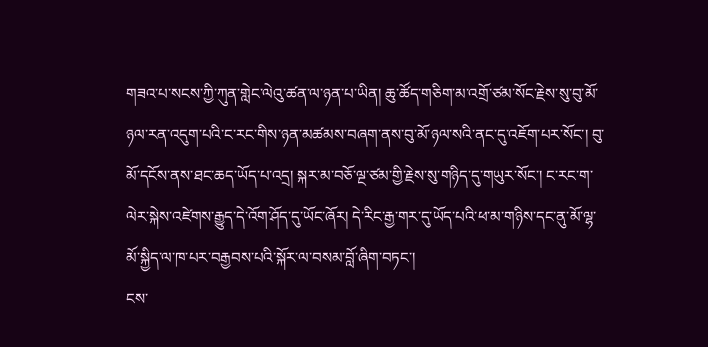གཟའ་པ་སངས་ཀྱི་ཀུན་གླེང་ལེའུ་ཚན་ལ་ཉན་པ་ཡིན། ཆུ་ཚོད་གཅིག་མ་འགྲོ་ཙམ་སོང་རྗེས་སུ་བུ་མོ་ཉལ་རན་འདུག་པའི་ང་རང་གིས་ཉན་མཚམས་བཞག་ནས་བུ་མོ་ཉལ་སའི་ནང་དུ་འཇོག་པར་སོང་། བུ་མོ་དངོས་ནས་ཐང་ཆད་ཡོད་པ་འདྲ། སྐར་མ་བཅོ་ལྔ་ཙམ་གྱི་རྗེས་སུ་གཉིད་དུ་གཡུར་སོང་། ང་རང་ག་ལེར་སྐེས་འཛེགས་རྒྱུད་དེ་འོག་ཤོད་དུ་ཡོང་ཞོར། དེ་རིང་རྒྱ་གར་དུ་ཡོད་པའི་ཕ་མ་གཉིས་དང་ནུ་མོ་ལྷ་མོ་སྐྱིད་ལ་ཁ་པར་བརྒྱབས་པའི་སྐོར་ལ་བསམ་བློ་ཞིག་བཏང་།
ངས་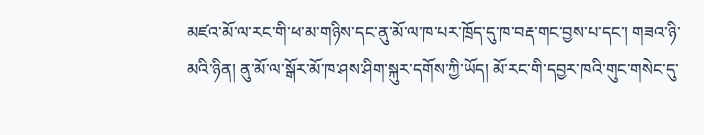མཛའ་མོ་ལ་རང་གི་ཕ་མ་གཉིས་དང་ནུ་མོ་ལ་ཁ་པར་ཁྲོད་དུ་ཁ་བརྡ་གང་བྱས་པ་དང་། གཟའ་ཉི་མའི་ཉིན། ནུ་མོ་ལ་སྒོར་མོ་ཁ་ཤས་ཤིག་སྐུར་དགོས་ཀྱི་ཡོད། མོ་རང་གི་དབྱར་ཁའི་གུང་གསེང་དུ་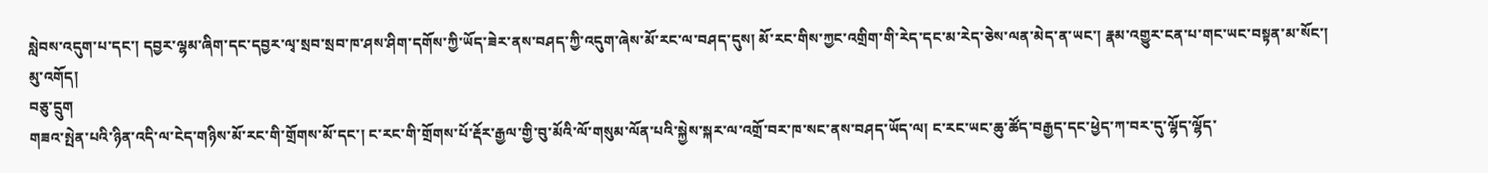སླེབས་འདུག་པ་དང་། དབྱར་ལྷམ་ཞིག་དང་དབྱར་ལྭ་སྲབ་སྲབ་ཁ་ཤས་ཤིག་དགོས་ཀྱི་ཡོད་ཟེར་ནས་བཤད་ཀྱི་འདུག་ཞེས་མོ་རང་ལ་བཤད་དུས། མོ་རང་གིས་ཀྱང་འགྲིག་གི་རེད་དང་མ་རེད་ཅེས་ལན་མེད་ན་ཡང་། རྣམ་འགྱུར་ངན་པ་གང་ཡང་བསྟན་མ་སོང་།
མུ་འགོད།
བཅུ་དྲུག
གཟའ་སྤེན་པའི་ཉིན་འདི་ལ་ངེད་གཉིས་མོ་རང་གི་གྲོགས་མོ་དང་། ང་རང་གི་གྲོགས་པོ་རྡོར་རྒྱལ་གྱི་བུ་མོའི་ལོ་གསུམ་ལོན་པའི་སྐྱེས་སྐར་ལ་འགྲོ་བར་ཁ་སང་ནས་བཤད་ཡོད་ལ། ང་རང་ཡང་ཆུ་ཚོད་བརྒྱད་དང་ཕྱེད་ཀ་བར་དུ་ལྷོད་ལྷོད་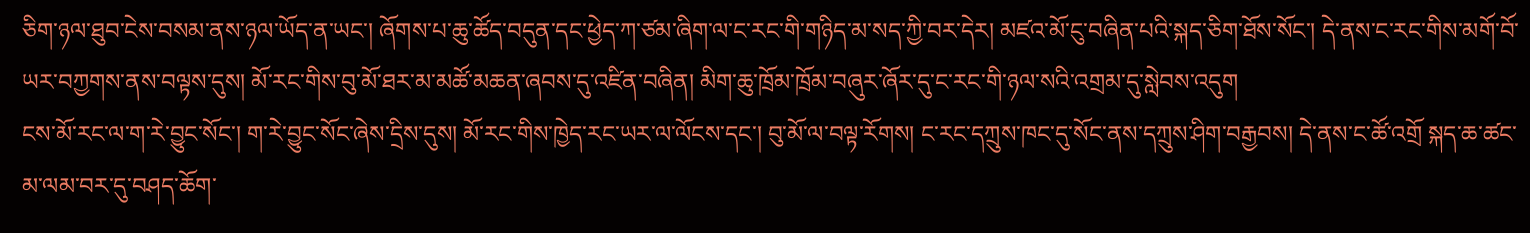ཅིག་ཉལ་ཐུབ་ངེས་བསམ་ནས་ཉལ་ཡོད་ན་ཡང་། ཞོགས་པ་ཆུ་ཚོད་བདུན་དང་ཕྱེད་ཀ་ཙམ་ཞིག་ལ་ང་རང་གི་གཉིད་མ་སད་ཀྱི་བར་དེར། མཛའ་མོ་ངུ་བཞིན་པའི་སྐད་ཅིག་ཐོས་སོང་། དེ་ནས་ང་རང་གིས་མགོ་བོ་ཡར་བཀྱགས་ནས་བལྟས་དུས། མོ་རང་གིས་བུ་མོ་ཐར་མ་མཚོ་མཆན་ཞབས་དུ་འཛིན་བཞིན། མིག་ཆུ་ཁྲོམ་ཁྲོམ་བཞུར་ཞོར་དུ་ང་རང་གི་ཉལ་སའི་འགྲམ་དུ་སླེབས་འདུག
ངས་མོ་རང་ལ་ག་རེ་བྱུང་སོང་། ག་རེ་བྱུང་སོང་ཞེས་དྲིས་དུས། མོ་རང་གིས་ཁྱེད་རང་ཡར་ལ་ལོངས་དང་། བུ་མོ་ལ་བལྟ་རོགས། ང་རང་དཀྲུས་ཁང་དུ་སོང་ནས་དཀྲུས་ཤིག་བརྒྱབས། དེ་ནས་ང་ཚོ་འགྲོ སྐད་ཆ་ཚང་མ་ལམ་བར་དུ་བཤད་ཆོག་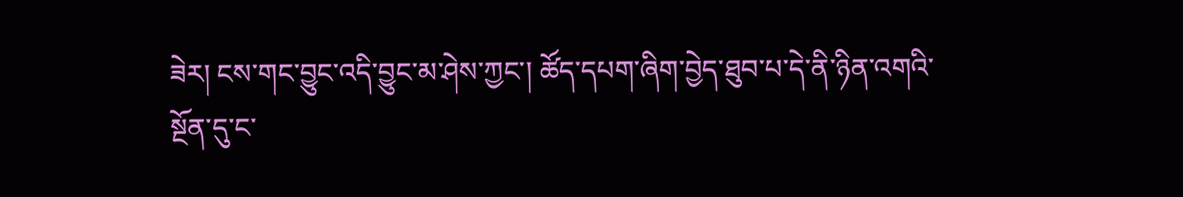ཟེར། ངས་གང་བྱུང་འདི་བྱུང་མ་ཤེས་ཀྱང་། ཚོད་དཔག་ཞིག་བྱེད་ཐུབ་པ་དེ་ནི་ཉིན་འགའི་སྔོན་དུ་ང་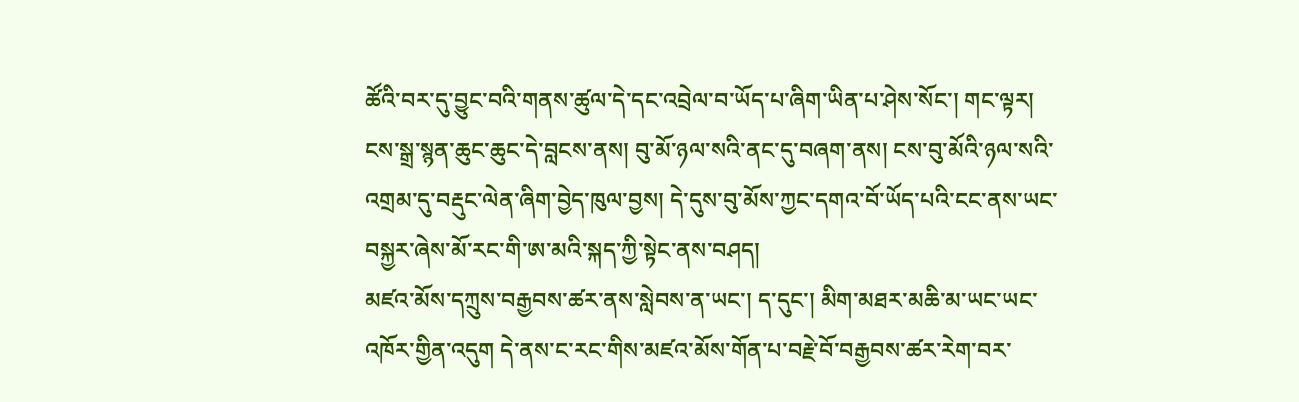ཚོའི་བར་དུ་བྱུང་བའི་གནས་ཚུལ་དེ་དང་འབྲེལ་བ་ཡོད་པ་ཞིག་ཡིན་པ་ཤེས་སོང་། གང་ལྟར། ངས་སྒྲ་སྙན་ཆུང་ཆུང་དེ་བླངས་ནས། བུ་མོ་ཉལ་སའི་ནང་དུ་བཞག་ནས། ངས་བུ་མོའི་ཉལ་སའི་འགྲམ་དུ་བརྡུང་ལེན་ཞིག་བྱེད་ཁུལ་བྱས། དེ་དུས་བུ་མོས་ཀྱང་དགའ་བོ་ཡོད་པའི་ངང་ནས་ཡང་བསྐྱར་ཞེས་མོ་རང་གི་ཨ་མའི་སྐད་ཀྱི་སྟེང་ནས་བཤད།
མཛའ་མོས་དཀྲུས་བརྒྱབས་ཚར་ནས་སླེབས་ན་ཡང་། ད་དུང་། མིག་མཐར་མཆི་མ་ཡང་ཡང་འཁོར་གྱིན་འདུག དེ་ནས་ང་རང་གིས་མཛའ་མོས་གོན་པ་བརྗེ་བོ་བརྒྱབས་ཚར་རེག་བར་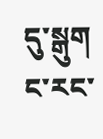དུ་སྒུག ང་རང་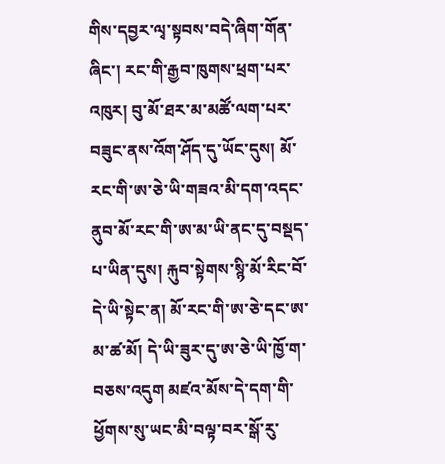གིས་དབྱར་ལྭ་སྟབས་བདེ་ཞིག་གོན་ཞིང་། རང་གི་རྒྱབ་ཁུགས་ཕྲག་པར་འཁུར། བུ་མོ་ཐར་མ་མཚོ་ལག་པར་བཟུང་ནས་འོག་ཤོད་དུ་ཡོང་དུས། མོ་རང་གི་ཨ་ཅེ་ཡི་གཟའ་མི་དག་འདང་ནུབ་མོ་རང་གི་ཨ་མ་ཡི་ནང་དུ་བསྡད་པ་ཡིན་དུས། རྐུབ་སྟེགས་སྙི་མོ་རིང་བོ་དེ་ཡི་སྟེང་ན། མོ་རང་གི་ཨ་ཅེ་དང་ཨ་མ་ཚ་མོ། དེ་ཡི་ཟུར་དུ་ཨ་ཅེ་ཡི་ཁྱོ་ག་བཅས་འདུག མཛའ་མོས་དེ་དག་གི་ཕྱོགས་སུ་ཡང་མི་བལྟ་བར་སྒོ་རུ་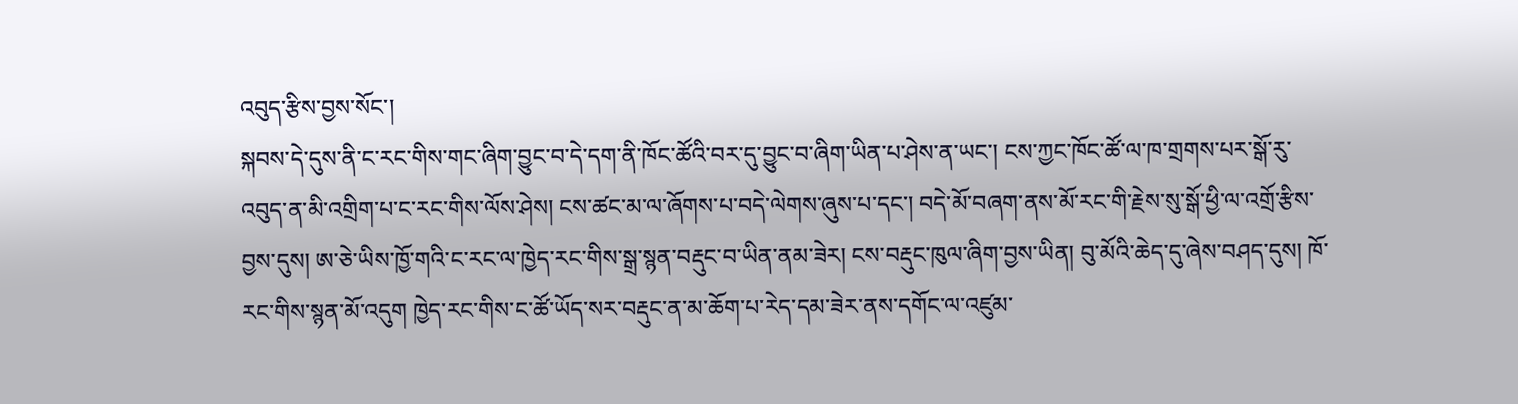འབུད་རྩིས་བྱས་སོང་།
སྐབས་དེ་དུས་ནི་ང་རང་གིས་གང་ཞིག་བྱུང་བ་དེ་དག་ནི་ཁོང་ཚོའི་བར་དུ་བྱུང་བ་ཞིག་ཡིན་པ་ཤེས་ན་ཡང་། ངས་ཀྱང་ཁོང་ཚོ་ལ་ཁ་གྲགས་པར་སྒོ་རུ་འབུད་ན་མི་འགྲིག་པ་ང་རང་གིས་ལོས་ཤེས། ངས་ཚང་མ་ལ་ཞོགས་པ་བདེ་ལེགས་ཞུས་པ་དང་། བདེ་མོ་བཞག་ནས་མོ་རང་གི་རྗེས་སུ་སྒོ་ཕྱི་ལ་འགྲོ་རྩིས་བྱས་དུས། ཨ་ཅེ་ཡིས་ཁྱོ་གའི་ང་རང་ལ་ཁྱེད་རང་གིས་སྒྲ་སྙན་བརྡུང་བ་ཡིན་ནམ་ཟེར། ངས་བརྡུང་ཁུལ་ཞིག་བྱས་ཡིན། བུ་མོའི་ཆེད་དུ་ཞེས་བཤད་དུས། ཁོ་རང་གིས་སྙན་མོ་འདུག ཁྱེད་རང་གིས་ང་ཚོ་ཡོད་སར་བརྡུང་ན་མ་ཆོག་པ་རེད་དམ་ཟེར་ནས་དགོང་ལ་འཛུམ་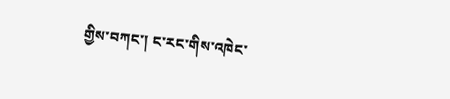གྱིས་བཀང་། ང་རང་གིས་འཁེང་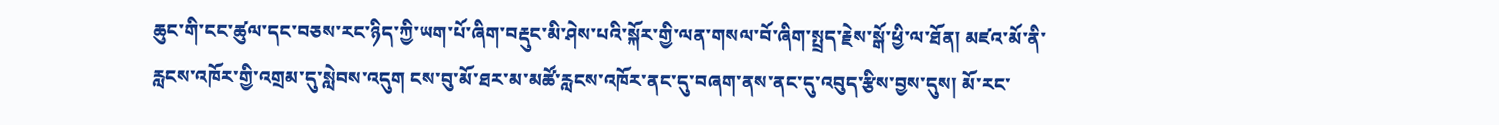ཆུང་གི་ངང་ཚུལ་དང་བཅས་རང་ཉིད་ཀྱི་ཡག་པོ་ཞིག་བརྡུང་མི་ཤེས་པའི་སྐོར་གྱི་ལན་གསལ་བོ་ཞིག་སྤྲད་རྗེས་སྒོ་ཕྱི་ལ་ཐོན། མཛའ་མོ་ནི་རླངས་འཁོར་གྱི་འགྲམ་དུ་སླེབས་འདུག ངས་བུ་མོ་ཐར་མ་མཚོ་རླངས་འཁོར་ནང་དུ་བཞག་ནས་ནང་དུ་འབུད་རྩིས་བྱས་དུས། མོ་རང་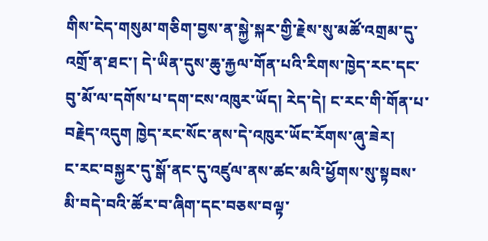གིས་ངེད་གསུམ་གཅིག་བྱས་ན་སྐྱེ་སྐར་གྱི་རྗེས་སུ་མཚོ་འགྲམ་དུ་འགྲོ་ན་ཐང་། དེ་ཡིན་དུས་ཆུ་རྐྱལ་གོན་པའི་རིགས་ཁྱེད་རང་དང་བུ་མོ་ལ་དགོས་པ་དག་ངས་འཁུར་ཡོད། རེད་དེ། ང་རང་གི་གོན་པ་བརྗེད་འདུག ཁྱེད་རང་སོང་ནས་དེ་འཁུར་ཡོང་རོགས་ཞུ་ཟེར།
ང་རང་བསྐྱར་དུ་སྒོ་ནང་དུ་འཛུལ་ནས་ཚང་མའི་ཕྱོགས་སུ་སྟབས་མི་བདེ་བའི་ཚོར་བ་ཞིག་དང་བཅས་བལྟ་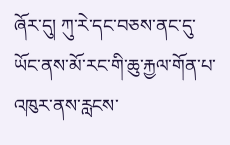ཞོར་དུ། ཀུ་རེ་དང་བཅས་ནང་དུ་ཡོང་ནས་མོ་རང་གི་ཆུ་རྐྱལ་གོན་པ་འཁུར་ནས་རླངས་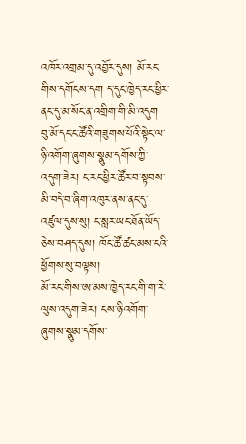འཁོར་འགྲམ་དུ་འབྱོར་དུས། མོ་རང་གིས་དགོངས་དག ད་དུང་ཁྱེད་རང་ཕྱིར་ནང་དུ་མ་སོང་ན་འགྲིག་གི་མི་འདུག བུ་མོ་དང་ང་ཚོའི་གཟུགས་པོའི་སྟེང་ལ་ཉི་འགོག་ཞུགས་སྣུམ་དགོས་ཀྱི་འདུག་ཟེར། ང་རང་ཕྱིར་ཚོར་བ་སྟབས་མི་བདེ་བ་ཞིག་འཁུར་ནས་ནང་དུ་འཛུལ་དུས་སུ། ང་སླར་ཡང་ཐོན་ཡོད་ཅེས་བཤད་དུས། ཁོང་ཚོ་ཚང་མས་ངའི་ཕྱོགས་སུ་བལྟས།
མོ་རང་གིས་ཨ་མས་ཁྱེད་རང་གི་ག་རེ་ལུས་འདུག་ཟེར། ངས་ཉི་འགོག་ཞུགས་སྣུམ་དགོས་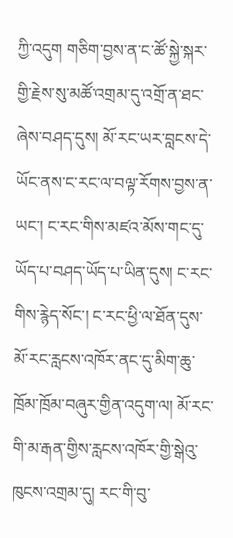ཀྱི་འདུག གཅིག་བྱས་ན་ང་ཚོ་སྐྱེ་སྐར་གྱི་རྗེས་སུ་མཚོ་འགྲམ་དུ་འགྲོ་ན་ཐང་ཞེས་བཤད་དུས། མོ་རང་ཡར་བླངས་དེ་ཡོང་ནས་ང་རང་ལ་བལྟ་རོགས་བྱས་ན་ཡང་། ང་རང་གིས་མཛའ་མོས་གང་དུ་ཡོད་པ་བཤད་ཡོད་པ་ཡིན་དུས། ང་རང་གིས་རྙེད་སོང་། ང་རང་ཕྱི་ལ་ཐོན་དུས་མོ་རང་རླངས་འཁོར་ནང་དུ་མིག་ཆུ་ཁྲོམ་ཁྲོམ་བཞུར་གྱིན་འདུག་ལ། མོ་རང་གི་མ་རྒན་གྱིས་རླངས་འཁོར་གྱི་སྒེའུ་ཁུངས་འགྲམ་དུ། རང་གི་བུ་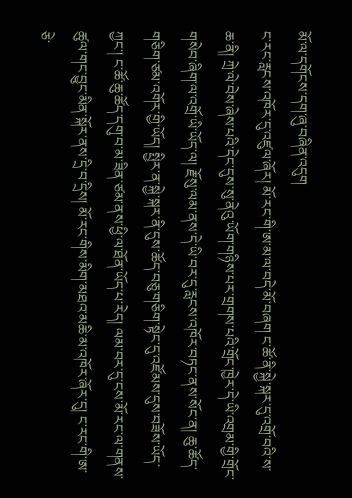མོ་ལ་དགོངས་དག་ཞུ་བཞིན་འདུག
ང་རང་རླངས་འཁོར་དུ་འཛུལ་ཞོར། མོ་རང་གི་ཨ་མ་ལ་བདེ་མོ་བཞག ང་ཚོ་ནི་སྐྱེ་སྐར་དུ་འགྲོ་བའི་ས་ཆ་ནི། ཀྲེ་ལེ་བེས་ཞེས་པའི་དེང་དུས་སུ་ནེའུ་ཡོག་གཉིས་པར་གྲགས་པའི་གྲོང་ཁྱེར་དེ་ཡི་འགྲམ་གྱི་གྲོང་གསེབ་ཞིག་ལ་འགྲོ་ཡི་ཡོད་ལ། རྗོ་སུ་ལམ་ནས་དེ་ཡི་བར་དུ་རླངས་འཁོར་བཏང་ནས་སོང་ན། ཆུ་ཚོད་གཅིག་ཙམ་འགོར་གྱི་ཡོད། སྤྱིར་ན་སྐྱེ་སྐར་ནི་དུས་ཚོད་བཅུ་གཅིག་སྟེང་དུ་འཛོམས་དུས་བཟོས་ཡོད་ཀྱང་། ང་ཚོ་ཆུ་ཚོད་དགུ་བ་མ་ཟིན་ཙམ་ནས་ཕྱི་ལ་ཐོན་ཡོད་པ་རེད། ལམ་བར་དུ་ངས་མོ་རང་ལ་གནས་ཚུལ་གང་བྱུང་མིན་སྐོར་ནས་དྲི་བ་དྲིས། མོ་རང་གིས་མིག་མཐའ་མཆི་མ་འཁོར་ཞོར་དུ། ང་རང་གི་ཨ་ཅེ་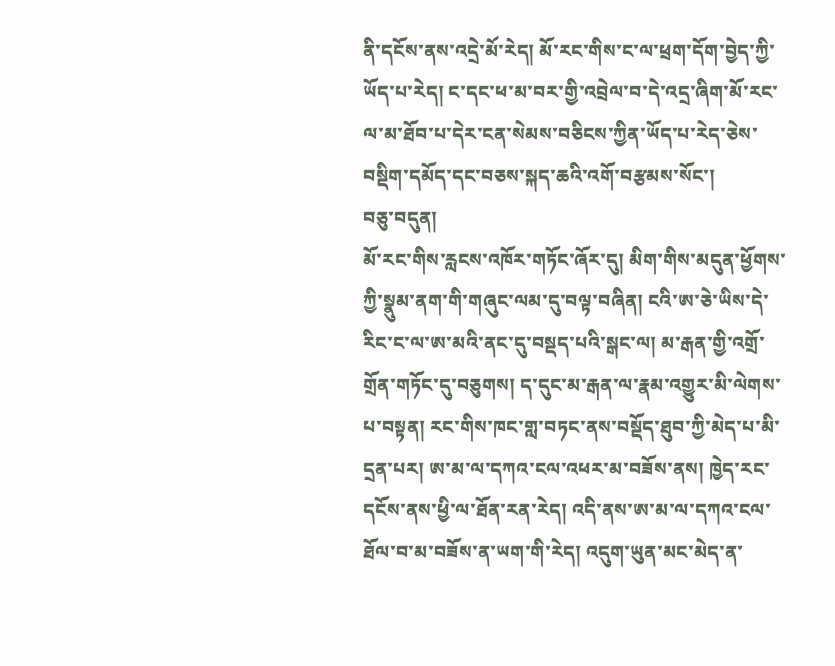ནི་དངོས་ནས་འདྲེ་མོ་རེད། མོ་རང་གིས་ང་ལ་ཕྲག་དོག་བྱེད་ཀྱི་ཡོད་པ་རེད། ང་དང་ཕ་མ་བར་གྱི་འབྲེལ་བ་དེ་འདྲ་ཞིག་མོ་རང་ལ་མ་ཐོབ་པ་དེར་ངན་སེམས་བཅིངས་ཀྱིན་ཡོད་པ་རེད་ཅེས་བསྡིག་དམོད་དང་བཅས་སྐད་ཆའི་འགོ་བརྩམས་སོང་།
བཅུ་བདུན།
མོ་རང་གིས་རླངས་འཁོར་གཏོང་ཞོར་དུ། མིག་གིས་མདུན་ཕྱོགས་ཀྱི་སྣུམ་ནག་གི་གཞུང་ལམ་དུ་བལྟ་བཞིན། ངའི་ཨ་ཅེ་ཡིས་དེ་རིང་ང་ལ་ཨ་མའི་ནང་དུ་བསྡད་པའི་སྒང་ལ། མ་རྒན་གྱི་འགྲོ་གྲོན་གཏོང་དུ་བཅུགས། ད་དུང་མ་རྒན་ལ་རྣམ་འགྱུར་མི་ལེགས་པ་བསྟན། རང་གིས་ཁང་གླ་བཏང་ནས་བསྡོད་ཐུབ་ཀྱི་མེད་པ་མི་དྲན་པར། ཨ་མ་ལ་དཀའ་ངལ་འཕར་མ་བཟོས་ནས། ཁྱེད་རང་དངོས་ནས་ཕྱི་ལ་ཐོན་རན་རེད། འདི་ནས་ཨ་མ་ལ་དཀའ་ངལ་ཐོལ་བ་མ་བཟོས་ན་ཡག་གི་རེད། འདུག་ཡུན་མང་མེད་ན་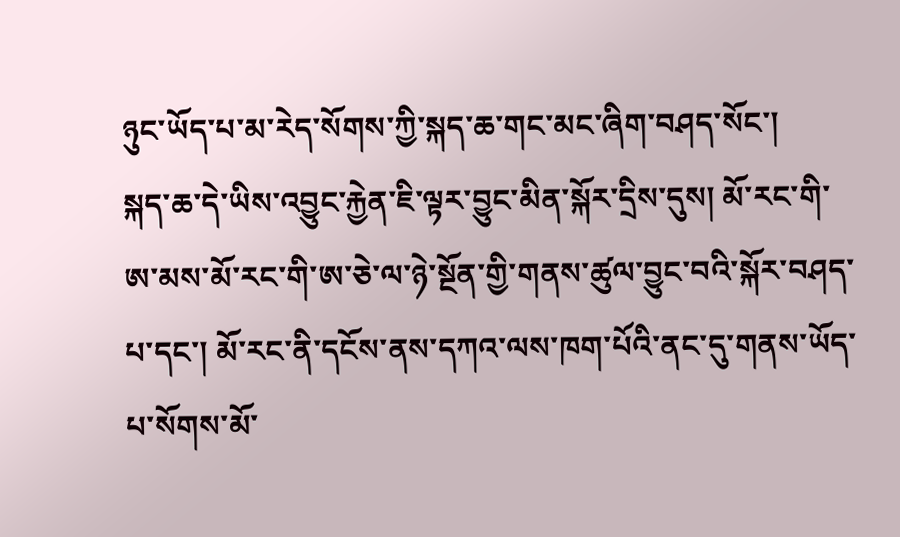ཉུང་ཡོད་པ་མ་རེད་སོགས་ཀྱི་སྐད་ཆ་གང་མང་ཞིག་བཤད་སོང་།
སྐད་ཆ་དེ་ཡིས་འབྱུང་རྐྱེན་ཇི་ལྟར་བྱུང་མིན་སྐོར་དྲིས་དུས། མོ་རང་གི་ཨ་མས་མོ་རང་གི་ཨ་ཅེ་ལ་ཉེ་སྔོན་གྱི་གནས་ཚུལ་བྱུང་བའི་སྐོར་བཤད་པ་དང་། མོ་རང་ནི་དངོས་ནས་དཀའ་ལས་ཁག་པོའི་ནང་དུ་གནས་ཡོད་པ་སོགས་མོ་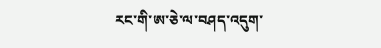རང་གི་ཨ་ཅེ་ལ་བཤད་འདུག་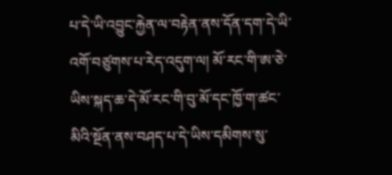པ་དེ་ཡི་འབྱུང་རྐྱེན་ལ་བརྟེན་ནས་དོན་དག་དེ་ཡི་འགོ་བཙུགས་པ་རེད་འདུག་ལ། མོ་རང་གི་ཨ་ཅེ་ཡིས་སྐད་ཆ་དེ་མོ་རང་གི་བུ་མོ་དང་ཁྱོ་ག་ཚང་མིའི་སྔོན་ནས་བཤད་པ་དེ་ཡིས་དམིགས་སུ་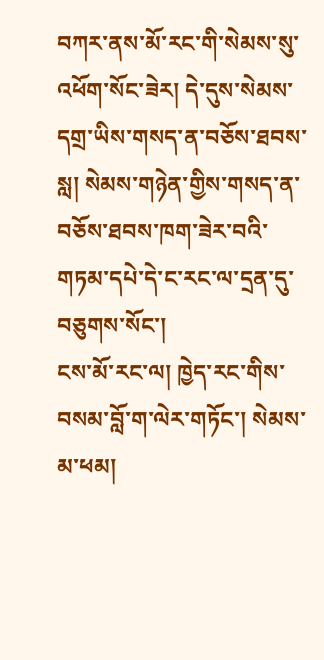བཀར་ནས་མོ་རང་གི་སེམས་སུ་འཕོག་སོང་ཟེར། དེ་དུས་སེམས་དགྲ་ཡིས་གསད་ན་བཅོས་ཐབས་སླ། སེམས་གཉེན་གྱིས་གསད་ན་བཅོས་ཐབས་ཁག་ཟེར་བའི་གཏམ་དཔེ་དེ་ང་རང་ལ་དྲན་དུ་བཅུགས་སོང་།
ངས་མོ་རང་ལ། ཁྱེད་རང་གིས་བསམ་བློ་ག་ལེར་གཏོང་། སེམས་མ་ཕམ།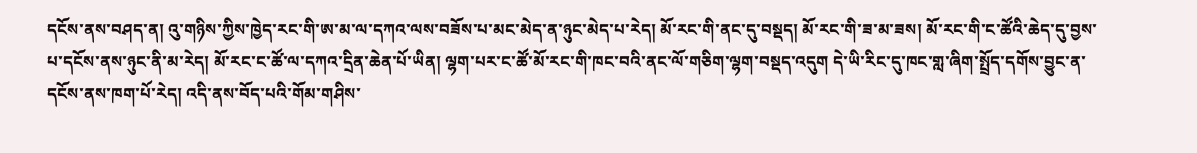དངོས་ནས་བཤད་ན། འུ་གཉིས་ཀྱིས་ཁྱེད་རང་གི་ཨ་མ་ལ་དཀའ་ལས་བཟོས་པ་མང་མེད་ན་ཉུང་མེད་པ་རེད། མོ་རང་གི་ནང་དུ་བསྡད། མོ་རང་གི་ཟ་མ་ཟས། མོ་རང་གི་ང་ཚོའི་ཆེད་དུ་བྱས་པ་དངོས་ནས་ཉུང་ནི་མ་རེད། མོ་རང་ང་ཚོ་ལ་དཀའ་དྲིན་ཆེན་པོ་ཡིན། ལྷག་པར་ང་ཚོ་མོ་རང་གི་ཁང་བའི་ནང་ལོ་གཅིག་ལྷག་བསྡད་འདུག དེ་ཡི་རིང་དུ་ཁང་གླ་ཞིག་སྤྲོད་དགོས་བྱུང་ན་དངོས་ནས་ཁག་པོ་རེད། འདི་ནས་བོད་པའི་གོམ་གཤིས་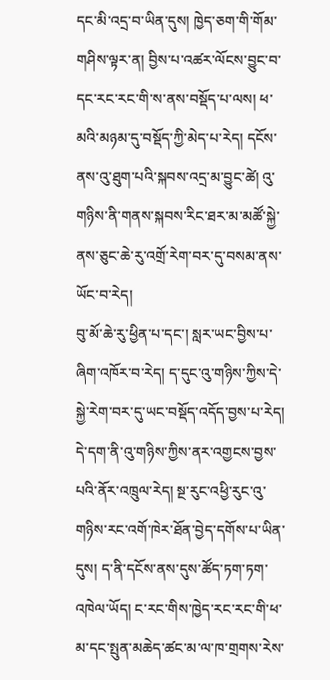དང་མི་འདྲ་བ་ཡིན་དུས། ཁྱེད་ཅག་གི་གོམ་གཤིས་ལྟར་ན། བྱིས་པ་འཚར་ལོངས་བྱུང་བ་དང་རང་རང་གི་ས་ནས་བསྡོད་པ་ལས། ཕ་མའི་མཉམ་དུ་བསྡོད་ཀྱི་མེད་པ་རེད། དངོས་ནས་འུ་ཐུག་པའི་སྐབས་འདྲ་མ་བྱུང་ཚེ། འུ་གཉིས་ནི་གནས་སྐབས་རིང་ཐར་མ་མཚོ་སྐྱེ་ནས་ཅུང་ཆེ་རུ་འགྲོ་རེག་བར་དུ་བསམ་ནས་ཡོང་བ་རེད།
བུ་མོ་ཆེ་རུ་ཕྱིན་པ་དང་། སླར་ཡང་བྱིས་པ་ཞིག་འཁོར་བ་རེད། ད་དུང་འུ་གཉིས་ཀྱིས་དེ་སྐྱེ་རེག་བར་དུ་ཡང་བསྡོད་འདོད་བྱས་པ་རེད། དེ་དག་ནི་འུ་གཉིས་ཀྱིས་ནར་འགྱངས་བྱས་པའི་ནོར་འཁྲུལ་རེད། སྔ་རུང་འཕྱི་རུང་འུ་གཉིས་རང་འགོ་ཁེར་ཐོན་བྱེད་དགོས་པ་ཡིན་དུས། ད་ནི་དངོས་ནས་དུས་ཚོད་ཏག་ཏག་འཁེལ་ཡོད། ང་རང་གིས་ཁྱེད་རང་རང་གི་ཕ་མ་དང་སྤུན་མཆེད་ཚང་མ་ལ་ཁ་གྲགས་རེས་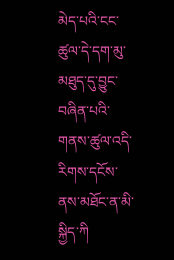མེད་པའི་ངང་ཚུལ་དེ་དག་མུ་མཐུད་དུ་བྱུང་བཞིན་པའི་གནས་ཚུལ་འདི་རིགས་དངོས་ནས་མཐོང་ན་མི་སྐྱིད་ཀི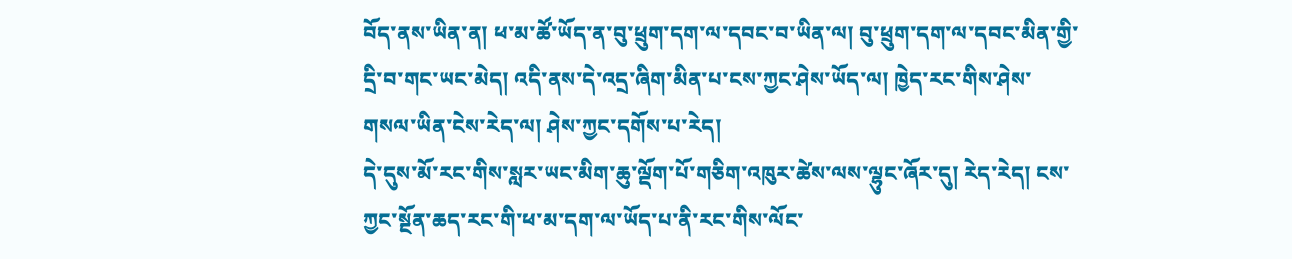བོད་ནས་ཡིན་ན། ཕ་མ་ཚོ་ཡོད་ན་བུ་ཕྲུག་དག་ལ་དབང་བ་ཡིན་ལ། བུ་ཕྲུག་དག་ལ་དབང་མིན་གྱི་དྲི་བ་གང་ཡང་མེད། འདི་ནས་དེ་འདྲ་ཞིག་མིན་པ་ངས་ཀྱང་ཤེས་ཡོད་ལ། ཁྱེད་རང་གིས་ཤེས་གསལ་ཡིན་ངེས་རེད་ལ། ཤེས་ཀྱང་དགོས་པ་རེད།
དེ་དུས་མོ་རང་གིས་སླར་ཡང་མིག་ཆུ་ལྡོག་པོ་གཅིག་འཁུར་ཚེས་ལས་ལྷུང་ཞོར་དུ། རེད་རེད། ངས་ཀྱང་སྔོན་ཆད་རང་གི་ཕ་མ་དག་ལ་ཡོད་པ་ནི་རང་གིས་ལོང་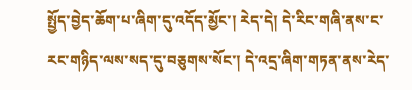སྤྱོད་བྱེད་ཆོག་པ་ཞིག་དུ་འདོད་མྱོང་། རེད་དེ། དེ་རིང་གཞི་ནས་ང་རང་གཉིད་ལས་སད་དུ་བཅུགས་སོང་། དེ་འདྲ་ཞིག་གཏན་ནས་རེད་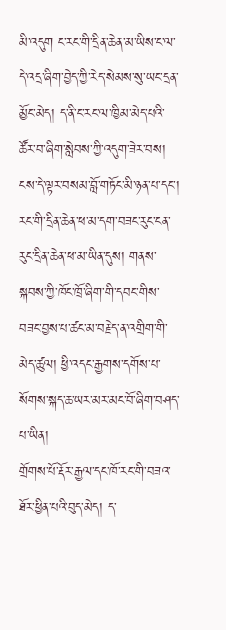མི་འདུག ང་རང་གི་དྲིན་ཆེན་མ་ཡིས་ང་ལ་དེ་འདྲ་ཞིག་བྱེད་ཀྱི་རེད་སེམས་སུ་ཡང་དྲན་མྱོང་མེད། ད་ནི་ང་རང་ལ་ཁྱིམ་མེད་པའི་ཚོར་བ་ཞིག་སླེབས་ཀྱི་འདུག་ཟེར་བས། ངས་དེ་ལྟར་བསམ་བློ་གཏོང་མི་ཉན་པ་དང་། རང་གི་དྲིན་ཆེན་ཕ་མ་དག་བཟང་རུང་ངན་རུང་དྲིན་ཆེན་ཕ་མ་ཡིན་དུས། གནས་སྐབས་ཀྱི་ཁོང་ཁྲོ་ཞིག་གི་དབང་གིས་བཟང་བྱས་པ་ཚང་མ་བརྗེད་ན་འགྲིག་གི་མེད་ཚུལ། ཕྱི་འདང་རྒྱགས་དགོས་པ་སོགས་སྐད་ཆ་ཡར་མར་མང་བོ་ཞིག་བཤད་པ་ཡིན།
གྲོགས་པོ་རྡོར་རྒྱལ་དང་ཁོ་རང་གི་བཟའ་ཐོར་ཕྱིན་པའི་བུད་མེད། ད་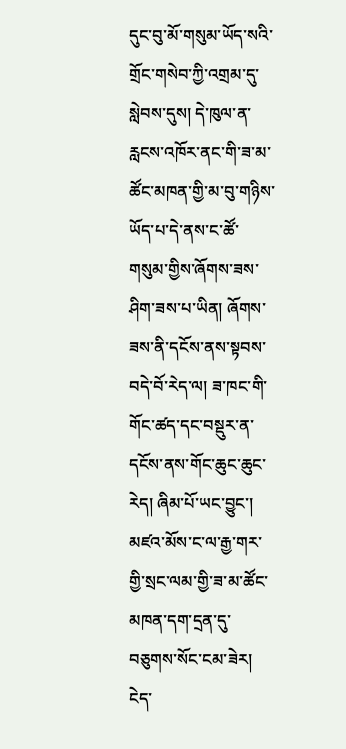དུང་བུ་མོ་གསུམ་ཡོད་སའི་གྲོང་གསེབ་ཀྱི་འགྲམ་དུ་སླེབས་དུས། དེ་ཁུལ་ན་རླངས་འཁོར་ནང་གི་ཟ་མ་ཚོང་མཁན་གྱི་མ་བུ་གཉིས་ཡོད་པ་དེ་ནས་ང་ཚོ་གསུམ་གྱིས་ཞོགས་ཟས་ཤིག་ཟས་པ་ཡིན། ཞོགས་ཟས་ནི་དངོས་ནས་སྟབས་བདེ་བོ་རེད་ལ། ཟ་ཁང་གི་གོང་ཚད་དང་བསྡུར་ན་དངོས་ནས་གོང་ཆུང་ཆུང་རེད། ཞིམ་པོ་ཡང་བྱུང་། མཛའ་མོས་ང་ལ་རྒྱ་གར་གྱི་སྲང་ལམ་གྱི་ཟ་མ་ཚོང་མཁན་དག་དྲན་དུ་བཅུགས་སོང་ངམ་ཟེར།
ངེད་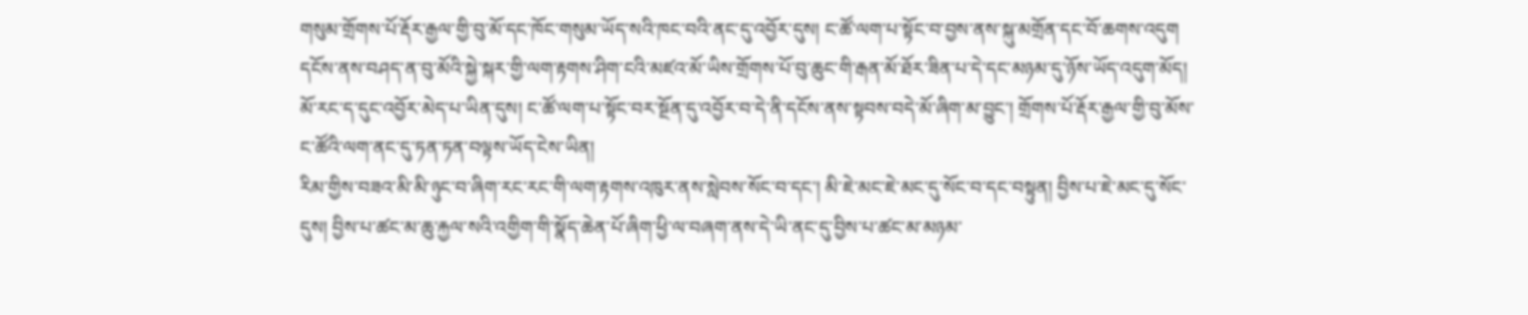གསུམ་གྲོགས་པོ་རྡོར་རྒྱལ་གྱི་བུ་མོ་དང་ཁོང་གསུམ་ཡོད་སའི་ཁང་བའི་ནང་དུ་འབྱོར་དུས། ང་ཚོ་ལག་པ་སྟོང་བ་བྱས་ནས་སྐུ་མགྲོན་དང་བོ་ཆགས་འདུག དངོས་ནས་བཤད་ན་བུ་མོའི་སྐྱེ་སྐར་གྱི་ལག་རྟགས་ཤིག་ངའི་མཛའ་མོ་ཡིས་གྲོགས་པོ་བུ་ཆུང་གི་རྒན་མོ་ཐོར་ཟིན་པ་དེ་དང་མཉམ་དུ་ཉོས་ཡོད་འདུག་མོད། མོ་རང་ད་དུང་འབྱོར་མེད་པ་ཡིན་དུས། ང་ཚོ་ལག་པ་སྟོང་བར་སྔོན་དུ་འབྱོར་བ་དེ་ནི་དངོས་ནས་སྟབས་བདེ་མོ་ཞིག་མ་བྱུང་། གྲོགས་པོ་རྡོར་རྒྱལ་གྱི་བུ་མོས་ང་ཚོའི་ལག་ནང་དུ་ཏན་ཏན་བལྟས་ཡོད་ངེས་ཡིན།
རིམ་གྱིས་བཟའ་མི་མི་ཉུང་བ་ཞིག་རང་རང་གི་ལག་རྟགས་འཁུར་ནས་སླེབས་སོང་བ་དང་། མི་ཇེ་མང་ཇེ་མང་དུ་སོང་བ་དང་བསྟུན། བྱིས་པ་ཇེ་མང་དུ་སོང་དུས། བྱིས་པ་ཚང་མ་ཆུ་རྐྱལ་སའི་འགྱིག་གི་སྣོད་ཆེན་པོ་ཞིག་ཕྱི་ལ་བཞག་ནས་དེ་ཡི་ནང་དུ་བྱིས་པ་ཚང་མ་མཉམ་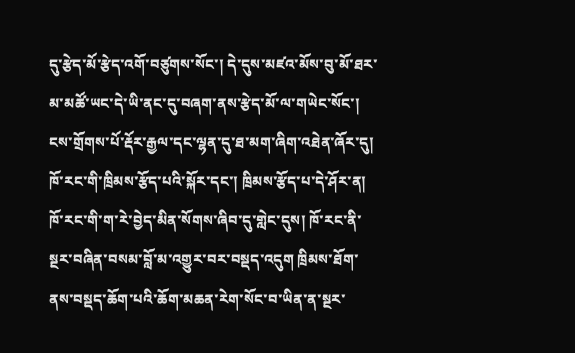དུ་རྩེད་མོ་རྩེད་འགོ་བཙུགས་སོང་། དེ་དུས་མཛའ་མོས་བུ་མོ་ཐར་མ་མཚོ་ཡང་དེ་ཡི་ནང་དུ་བཞག་ནས་རྩེད་མོ་ལ་གཡེང་སོང་། ངས་གྲོགས་པོ་རྡོར་རྒྱལ་དང་ལྷན་དུ་ཐ་མག་ཞིག་འཐེན་ཞོར་དུ། ཁོ་རང་གི་ཁྲིམས་རྩོད་པའི་སྐོར་དང་། ཁྲིམས་རྩོད་པ་དེ་ཤོར་ན། ཁོ་རང་གི་ག་རེ་བྱེད་མིན་སོགས་ཞིབ་དུ་གླེང་དུས། ཁོ་རང་ནི་སྔར་བཞིན་བསམ་བློ་མ་འགྱུར་བར་བསྡད་འདུག ཁྲིམས་ཐོག་ནས་བསྡད་ཆོག་པའི་ཆོག་མཆན་རེག་སོང་བ་ཡིན་ན་སྔར་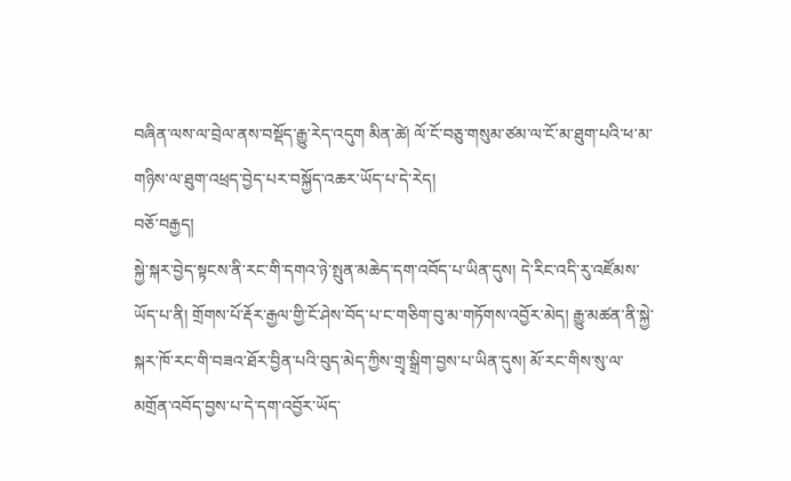བཞིན་ལས་ལ་བྲེལ་ནས་བསྡོད་རྒྱུ་རེད་འདུག མིན་ཚེ། ལོ་ངོ་བཅུ་གསུམ་ཙམ་ལ་ངོ་མ་ཐུག་པའི་ཕ་མ་གཉིས་ལ་ཐུག་འཕྲད་བྱེད་པར་བསྐྱོད་འཆར་ཡོད་པ་དེ་རེད།
བཅོ་བརྒྱད།
སྐྱེ་སྐར་བྱེད་སྟངས་ནི་རང་གི་དགའ་ཉེ་སྤུན་མཆེད་དག་འབོད་པ་ཡིན་དུས། དེ་རིང་འདི་རུ་འཛོམས་ཡོད་པ་ནི། གྲོགས་པོ་རྡོར་རྒྱལ་གྱི་ངོ་ཤེས་བོད་པ་ང་གཅིག་བུ་མ་གཏོགས་འབྱོར་མེད། རྒྱུ་མཚན་ནི་སྐྱེ་སྐར་ཁོ་རང་གི་བཟའ་ཐོར་བྱིན་པའི་བུད་མེད་ཀྱིས་གྲྭ་སྒྲིག་བྱས་པ་ཡིན་དུས། མོ་རང་གིས་སུ་ལ་མགྲོན་འབོད་བྱས་པ་དེ་དག་འབྱོར་ཡོད་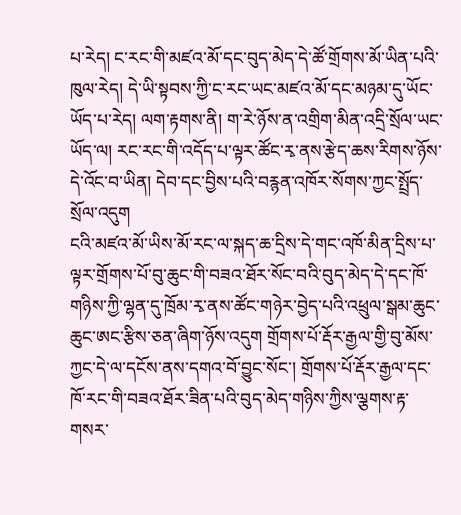པ་རེད། ང་རང་གི་མཛའ་མོ་དང་བུད་མེད་དེ་ཚོ་གྲོགས་མོ་ཡིན་པའི་ཁུལ་རེད། དེ་ཡི་སྟབས་ཀྱི་ང་རང་ཡང་མཛའ་མོ་དང་མཉམ་དུ་ཡོང་ཡོད་པ་རེད། ལག་རྟགས་ནི། ག་རེ་ཉོས་ན་འགྲིག་མིན་འདྲི་སྲོལ་ཡང་ཡོད་ལ། རང་རང་གི་འདོད་པ་ལྟར་ཚོང་རྭ་ནས་རྩེད་ཆས་རིགས་ཉོས་དེ་འོང་བ་ཡིན། དེབ་དང་བྱིས་པའི་བརྙན་འཁོར་སོགས་ཀྱང་སྤྲོད་སྲོལ་འདུག
ངའི་མཛའ་མོ་ཡིས་མོ་རང་ལ་སྐད་ཆ་དྲིས་དེ་གང་འཁོ་མིན་དྲིས་པ་ལྟར་གྲོགས་པོ་བུ་ཆུང་གི་བཟའ་ཐོར་སོང་བའི་བུད་མེད་དེ་དང་ཁོ་གཉིས་ཀྱི་ལྷན་དུ་ཁྲོམ་རྭ་ནས་ཚོང་གཉེར་བྱེད་པའི་འཕྲུལ་སྒམ་ཆུང་ཆུང་ཨང་རྩིས་ཅན་ཞིག་ཉོས་འདུག གྲོགས་པོ་རྡོར་རྒྱལ་གྱི་བུ་མོས་ཀྱང་དེ་ལ་དངོས་ནས་དགའ་བོ་བྱུང་སོང་། གྲོགས་པོ་རྡོར་རྒྱལ་དང་ཁོ་རང་གི་བཟའ་ཐོར་ཟིན་པའི་བུད་མེད་གཉིས་ཀྱིས་ལྕགས་རྟ་གསར་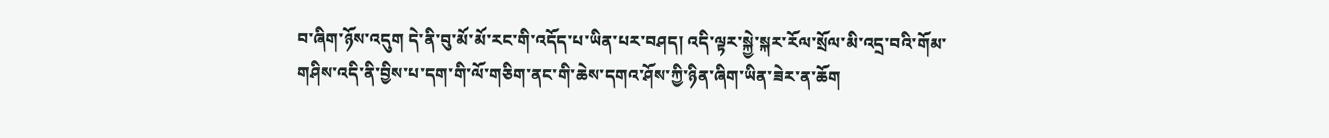བ་ཞིག་ཉོས་འདུག དེ་ནི་བུ་མོ་མོ་རང་གི་འདོད་པ་ཡིན་པར་བཤད། འདི་ལྟར་སྐྱེ་སྐར་རོལ་སྲོལ་མི་འདྲ་བའི་གོམ་གཤིས་འདི་ནི་བྱིས་པ་དག་གི་ལོ་གཅིག་ནང་གི་ཆེས་དགའ་ཤོས་ཀྱི་ཉིན་ཞིག་ཡིན་ཟེར་ན་ཆོག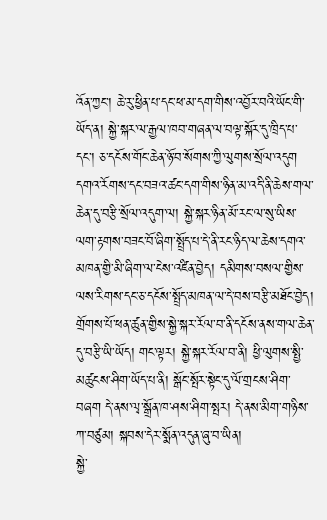འོན་ཀྱང་། ཆེ་རུ་ཕྱིན་པ་དང་ཕ་མ་དག་གིས་འབྱོར་བའི་ཡོང་གི་ཡོད་ན། སྐྱེ་སྐར་ལ་རྒྱལ་ཁབ་གཞན་ལ་བལྟ་སྐོར་དུ་ཁྲིད་པ་དང་། ཅ་དངོས་གོང་ཆེན་ཉོ་བ་སོགས་ཀྱི་ལུགས་སྲོལ་འདུག
དགའ་རོགས་དང་བཟའ་ཚང་དག་གིས་ཉིན་མ་འདི་ནི་ཆེས་གལ་ཆེན་དུ་བརྩི་སྲོལ་འདུག་ལ། སྐྱེ་སྐར་ཉིན་མོ་རང་ལ་སུ་ཡིས་ལག་རྟགས་བཟང་བོ་ཞིག་སྤྲོད་པ་དེ་ནི་རང་ཉིད་ལ་ཆེས་དགའ་མཁན་གྱི་མི་ཞིག་ལ་ངེས་འཛིན་བྱེད། དམིགས་བསལ་གྱིས་ལས་རིགས་དང་ཅ་དངོས་སྤྲོད་མཁན་ལ་དེ་བས་བརྩི་མཐོང་བྱེད། གྲོགས་པོ་ཕན་ཚུན་གྱིས་སྐྱེ་སྐར་རོལ་བ་ནི་དངོས་ནས་གལ་ཆེན་དུ་བརྩི་ཡི་ཡོད། གང་ལྟར། སྐྱེ་སྐར་རོལ་བ་ནི། ཕྱི་ལུགས་སྤྱི་མཚུངས་ཤིག་ཡོད་པ་ནི། སྒོང་སྤོར་སྟེང་དུ་ལོ་གྲངས་ཤིག་བཞག དེ་ནས་ལྭ་སྒྲོན་ཁ་ཤས་ཤིག་སྤར། དེ་ནས་མིག་གཉིས་ཀ་བཙུམ། སྐབས་དེར་སྨོན་འདུན་ཞུ་བ་ཡིན།
སྐྱེ་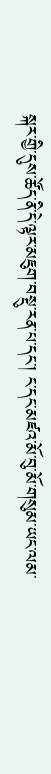སྐར་གྱི་དུས་ཚོད་ནི་དེ་ལྟར་མཇུག་བསྡུ་རན་པ་དང་། ང་དང་མཛའ་མོ་བུ་མོ་གསུམ་ཡང་ལམ་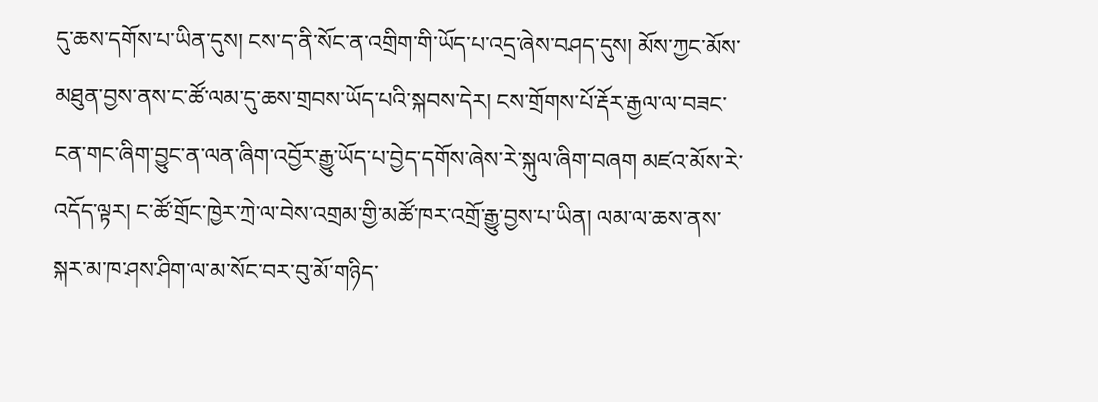དུ་ཆས་དགོས་པ་ཡིན་དུས། ངས་ད་ནི་སོང་ན་འགྲིག་གི་ཡོད་པ་འདྲ་ཞེས་བཤད་དུས། མོས་ཀྱང་མོས་མཐུན་བྱས་ནས་ང་ཚོ་ལམ་དུ་ཆས་གྲབས་ཡོད་པའི་སྐབས་དེར། ངས་གྲོགས་པོ་རྡོར་རྒྱལ་ལ་བཟང་ངན་གང་ཞིག་བྱུང་ན་ལན་ཞིག་འབྱོར་རྒྱུ་ཡོད་པ་བྱེད་དགོས་ཞེས་རེ་སྐུལ་ཞིག་བཞག མཛའ་མོས་རེ་འདོད་ལྟར། ང་ཚོ་གྲོང་ཁྱེར་ཀྲེ་ལ་བེས་འགྲམ་གྱི་མཚོ་ཁར་འགྲོ་རྒྱུ་བྱས་པ་ཡིན། ལམ་ལ་ཆས་ནས་སྐར་མ་ཁ་ཤས་ཤིག་ལ་མ་སོང་བར་བུ་མོ་གཉིད་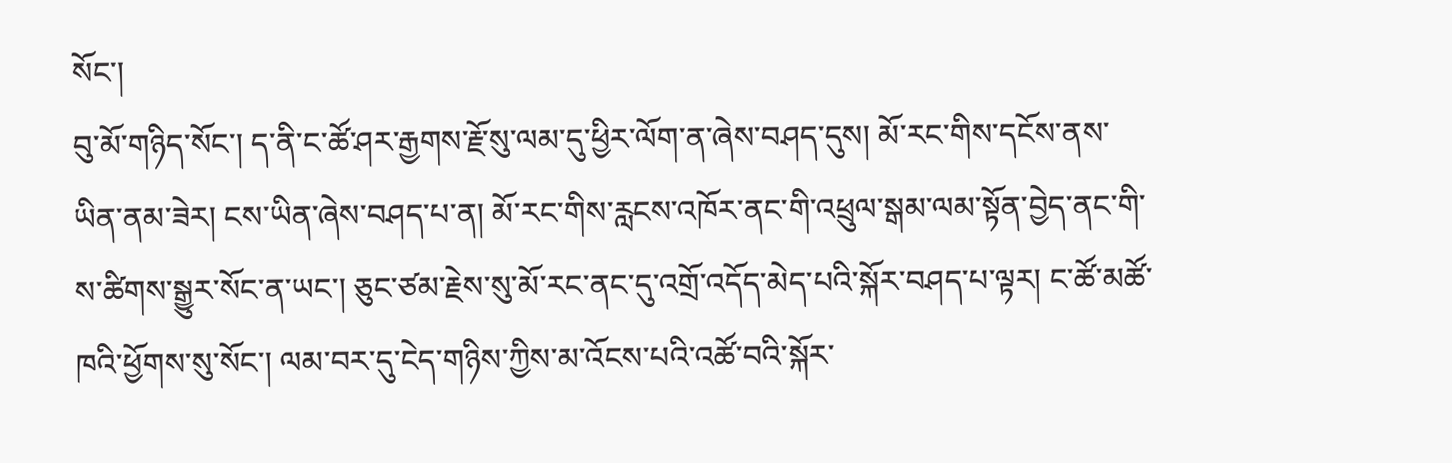སོང་།
བུ་མོ་གཉིད་སོང་། ད་ནི་ང་ཚོ་ཤར་རྒྱགས་རྗོ་སུ་ལམ་དུ་ཕྱིར་ལོག་ན་ཞེས་བཤད་དུས། མོ་རང་གིས་དངོས་ནས་ཡིན་ནམ་ཟེར། ངས་ཡིན་ཞེས་བཤད་པ་ན། མོ་རང་གིས་རླངས་འཁོར་ནང་གི་འཕྲུལ་སྒམ་ལམ་སྟོན་བྱེད་ནང་གི་ས་ཚིགས་སྒྱུར་སོང་ན་ཡང་། ཅུང་ཙམ་རྗེས་སུ་མོ་རང་ནང་དུ་འགྲོ་འདོད་མེད་པའི་སྐོར་བཤད་པ་ལྟར། ང་ཚོ་མཚོ་ཁའི་ཕྱོགས་སུ་སོང་། ལམ་བར་དུ་ངེད་གཉིས་ཀྱིས་མ་འོངས་པའི་འཚོ་བའི་སྐོར་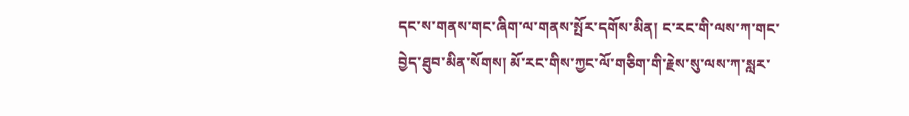དང་ས་གནས་གང་ཞིག་ལ་གནས་སྤོར་དགོས་མིན། ང་རང་གི་ལས་ཀ་གང་བྱེད་ཐུབ་མིན་སོགས། མོ་རང་གིས་ཀྱང་ལོ་གཅིག་གི་རྗེས་སུ་ལས་ཀ་སླར་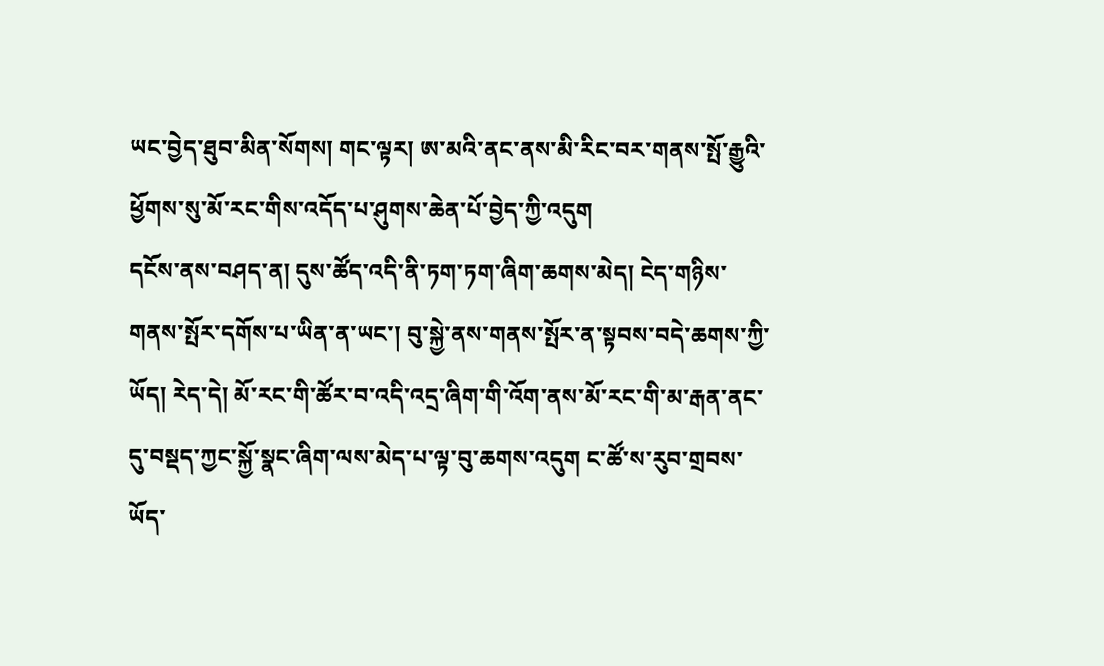ཡང་བྱེད་ཐུབ་མིན་སོགས། གང་ལྟར། ཨ་མའི་ནང་ནས་མི་རིང་བར་གནས་སྤོ་རྒྱུའི་ཕྱོགས་སུ་མོ་རང་གིས་འདོད་པ་ཤུགས་ཆེན་པོ་བྱེད་ཀྱི་འདུག
དངོས་ནས་བཤད་ན། དུས་ཚོད་འདི་ནི་ཏག་ཏག་ཞིག་ཆགས་མེད། ངེད་གཉིས་གནས་སྤོར་དགོས་པ་ཡིན་ན་ཡང་། བུ་སྐྱེ་ནས་གནས་སྤོར་ན་སྟབས་བདེ་ཆགས་ཀྱི་ཡོད། རེད་དེ། མོ་རང་གི་ཚོར་བ་འདི་འདྲ་ཞིག་གི་འོག་ནས་མོ་རང་གི་མ་རྒན་ནང་དུ་བསྡད་ཀྱང་སྐྱོ་སྣང་ཞིག་ལས་མེད་པ་ལྟ་བུ་ཆགས་འདུག ང་ཚོ་ས་རུབ་གྲབས་ཡོད་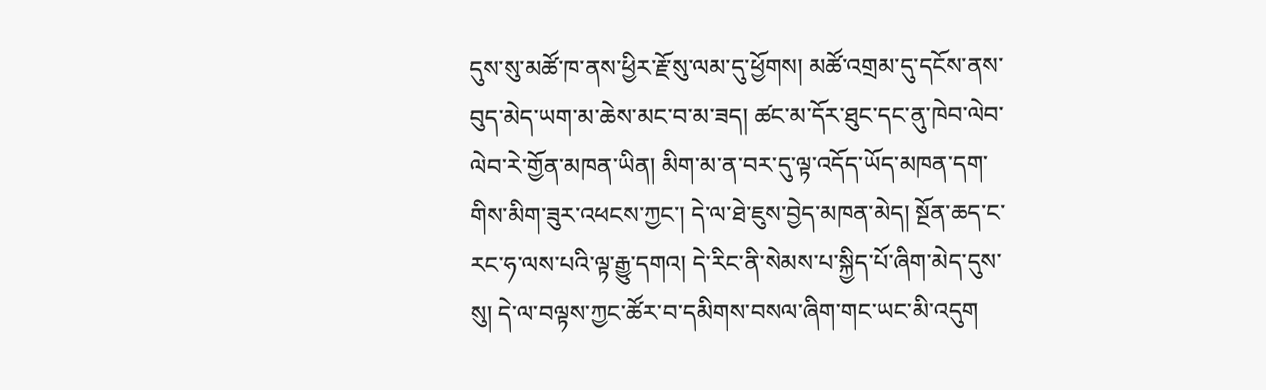དུས་སུ་མཚོ་ཁ་ནས་ཕྱིར་རྗོ་སུ་ལམ་དུ་ཕྱོགས། མཚོ་འགྲམ་དུ་དངོས་ནས་བུད་མེད་ཡག་མ་ཆེས་མང་བ་མ་ཟད། ཚང་མ་དོར་ཐུང་དང་ནུ་ཁེབ་ལེབ་ལེབ་རེ་གྱོན་མཁན་ཡིན། མིག་མ་ན་བར་དུ་ལྟ་འདོད་ཡོད་མཁན་དག་གིས་མིག་ཟུར་འཕངས་ཀྱང་། དེ་ལ་ཐེ་ཇུས་བྱེད་མཁན་མེད། སྔོན་ཆད་ང་རང་ཧ་ལས་པའི་ལྟ་རྒྱུ་དགའ། དེ་རིང་ནི་སེམས་པ་སྐྱིད་པོ་ཞིག་མེད་དུས་སུ། དེ་ལ་བལྟས་ཀྱང་ཚོར་བ་དམིགས་བསལ་ཞིག་གང་ཡང་མི་འདུག